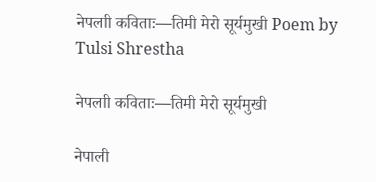नेपलाी कविताः—तिमी मेरो सूर्यमुखी Poem by Tulsi Shrestha

नेपलाी कविताः—तिमी मेरो सूर्यमुखी

नेपाली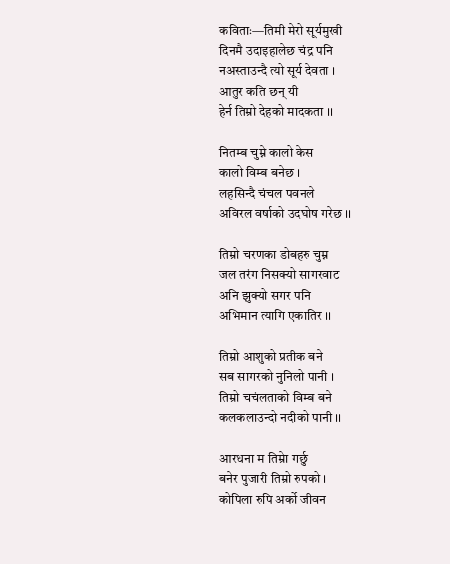कविताः—तिमी मेरो सूर्यमुखी
दिनमै उदाइहालेछ चंद्र पनि
नअस्ताउन्दै त्यो सूर्य देवता ।
आतुर कति छन् यी
हेर्न तिम्रो देहको मादकता ।।

नितम्ब चुम्ने कालो केस
कालो विम्ब बनेछ ।
लहसिन्दै चंचल पवनले
अविरल वर्षाको उदघोष गरेछ ।।

तिम्रो चरणका डोबहरु चुम्न
जल तरंग निसक्यो सागरवाट
अनि झुक्यो सगर पनि
अभिमान त्यागि एकातिर ।।

तिम्रो आशुको प्रतीक बने
सब सागरको नुनिलो पानी ।
तिम्रो चचंलताको विम्ब बने
कलकलाउन्दो नदीको पानी ।।

आरधना म तिम्रेा गर्छु
बनेर पुजारी तिम्रो रुपको ।
कोपिला रुपि अर्को जीवन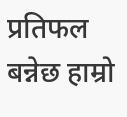प्रतिफल बन्नेछ हाम्रो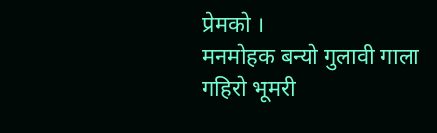प्रेमको ।
मनमोहक बन्यो गुलावी गाला
गहिरो भूमरी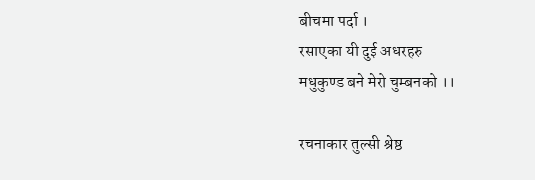बीचमा पर्दा ।
रसाएका यी दुई अधरहरु
मधुकुण्ड बने मेरो चुम्बनको ।।

रचनाकार तुल्सी श्रेष्ठ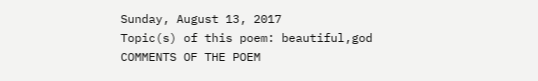Sunday, August 13, 2017
Topic(s) of this poem: beautiful,god
COMMENTS OF THE POEM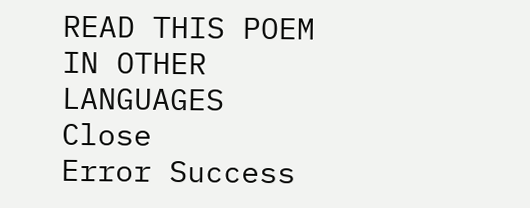READ THIS POEM IN OTHER LANGUAGES
Close
Error Success